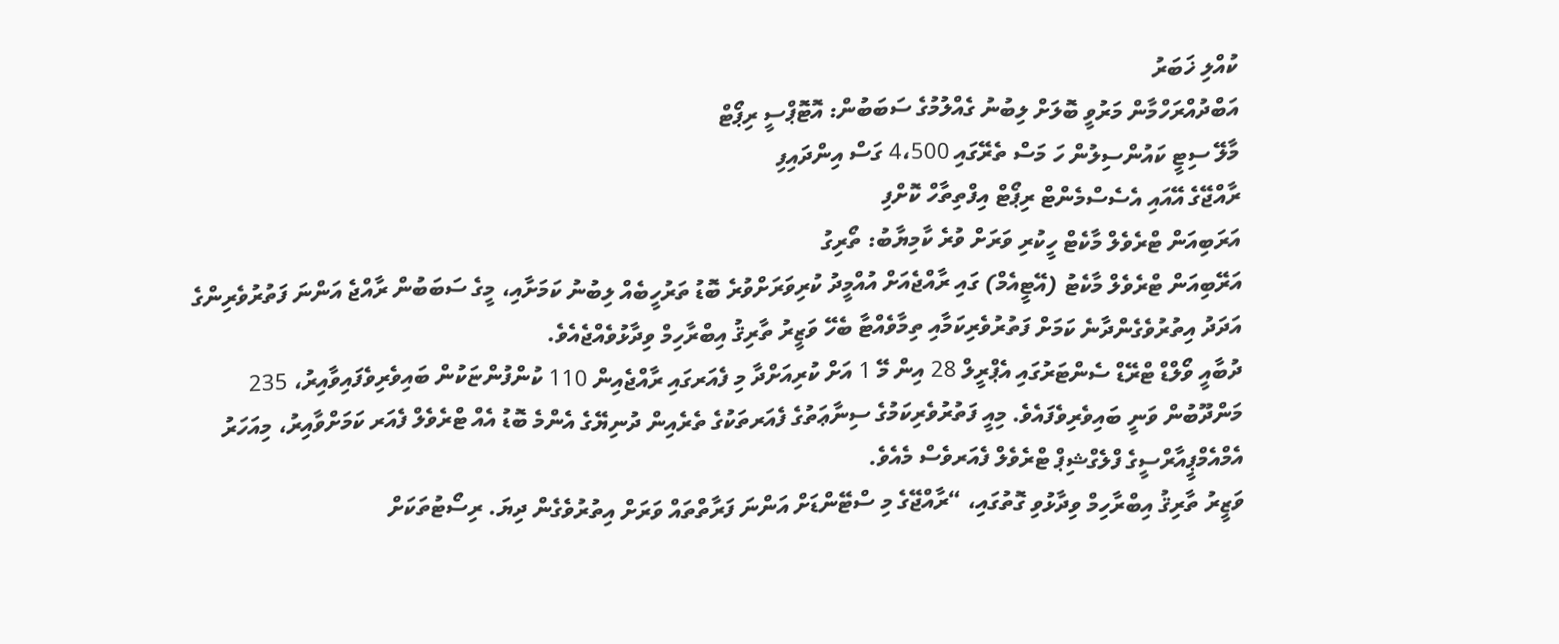ކުއްލި ޚަބަރު
އަބްދުއްރަހްމާން މަރުވީ ބޮލަށް ލިބުނު ގެއްލުމުގެ ސަބަބުން: އޮޓޮޕްސީ ރިޕޯޓް
މާލޭ ސިޓީ ކައުންސިލުން ހަ މަސް ތެރޭގައި 4،500 ގަސް އިންދައިފި
ރާއްޖޭގެ އޭއައި އެސެސްމެންޓް ރިޕޯޓް އިފްތިތާހް ކޮށްފި
އަރަބިއަން ޓްރެވެލް މާކެޓް ހީކުރި ވަރަށް ވުރެ ކާމިޔާބު: ތޯރިގު
އަރޭބިއަން ޓްރެވެލް މާކެޓު (އޭޓީއެމް) ގައި ރާއްޖެއަށް އުއްމީދު ކުރިވަރަށްވުރެ ބޮޑު ތަރުހީބެއް ލިބުނު ކަމަށާއި، މީގެ ސަބަބުން ރާއްޖެ އަންނަ ފަތުރުވެރިންގެ އަދަދު އިތުރުވެގެންދާނެ ކަމަށް ފަތުރުވެރިކަމާއި ތިމާވެއްޓާ ބެހޭ ވަޒީރު ތާރިޤު އިބްރާހިމް ވިދާޅުވެއްޖެއެވެ.
ދުބާއީ ވޯލްޑް ޓްރޭޑް ސެންޓަރުގައި އެޕްރީލް 28 އިން މޭ 1 އަށް ކުރިއަށްދާ މި ފެއަރގައި ރާއްޖެއިން 110 ކުންފުންޏަކުން ބައިވެރިވެފައިވާއިރު، 235 މަންދޫބުން ވަނީ ބައިވެރިވެފައެވެ. މިއީ ފަތުރުވެރިކަމުގެ ސިނާޢަތުގެ ފެއަރތަކުގެ ތެރެއިން ދުނިޔޭގެ އެންމެ ބޮޑު އެއް ޓްރެވެލް ފެއަރ ކަމަށްވާއިރު، މިއަހަރު އެމްއެމްޕީއާރްސީގެ ފްލެގްޝިޕް ޓްރެވެލް ފެއަރވެސް މެއެވެ.
ވަޒީރު ތާރިޤު އިބްރާހިމް ވިދާޅުވި ގޮތުގައި، “ރާއްޖޭގެ މި ސްޓޭންޑަށް އަންނަ ފަރާތްތައް ވަރަށް އިތުރުވެގެން ދިޔަ. ރިސޯޓުތަކަށް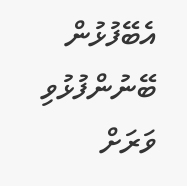އެބޭފުޅުން ބޭނުންފުޅުވި ވަރަށް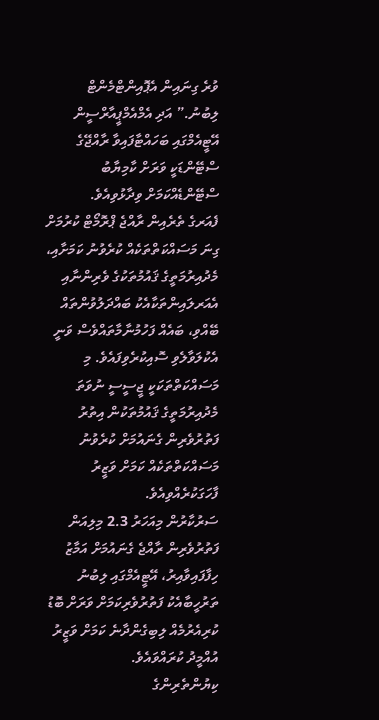ވުރެ ގިނައިން އެޕޮއިންޓްމެންޓް ލިބުނު.” އަދި އެމްއެމްޕީއާރްސީން އޭޓީއެމްގައި ބަހައްޓާފައިވާ ރާއްޖޭގެ ސްޓޭންޑަކީ ވަރަށް ކާމިޔާބު ސްޓޭންޑެއްކަމަށް ވިދާޅުވިއެވެ.
ފެއަރގެ ތެރެއިން ރާއްޖެ ޕްރޮމޯޓް ކުރުމަށް ގިނަ މަސައްކަތްތަކެއް ކުރެވުނު ކަމަށާއި، މެދުއިރުމަތީގެ ޤައުމުތަކުގެ ވެރިންނާއި އެއަރލައިންތަކާއެކު ބައްދަލުވުންތައް ބޭއްވި، ބައެއް ފަހުމުނާމާތައްވެސް ވަނީ އެކުލަވާލެވި ސޮއިކުރެވިފައެވެ. މި މަސައްކަތްތަކަކީ ޖީސީސީ ނުވަތަ މެދުއިރުމަތީގެ ޤައުމުތަކުން އިތުރު ފަތުރުވެރިން ގެނައުމަށް ކުރެވުނު މަސައްކަތްތަކެއް ކަމަށް ވަޒީރު ފާހަގަކުރެއްވިއެވެ.
ސަރުކާރުން މިއަހަރު 2.3 މިލިއަން ފަތުރުވެރިން ރާއްޖެ ގެނައުމަށް އަމާޒު ހިފާފައިވާއިރު، އޭޓީއެމްގައި ލިބުނު ތަރުހީބާއެކު ފަތުރުވެރިކަމަށް ވަރަށް ބޮޑު ކުރިއެރުމެއް ލިބިގެންދާނެ ކަމަށް ވަޒީރު އުއްމީދު ކުރައްވައެވެ.
ކިޔުންތެރިންގެ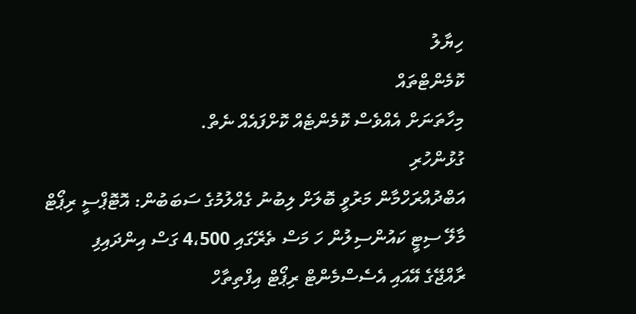ހިޔާލު
ކޮމެންޓްތައް
މިހާތަނަށް އެއްވެސް ކޮމެންޓެއް ކޮށްފައެއް ނެތް.
ގުޅުންހުރި
އަބްދުއްރަހްމާން މަރުވީ ބޮލަށް ލިބުނު ގެއްލުމުގެ ސަބަބުން: އޮޓޮޕްސީ ރިޕޯޓް
މާލޭ ސިޓީ ކައުންސިލުން ހަ މަސް ތެރޭގައި 4،500 ގަސް އިންދައިފި
ރާއްޖޭގެ އޭއައި އެސެސްމެންޓް ރިޕޯޓް އިފްތިތާހް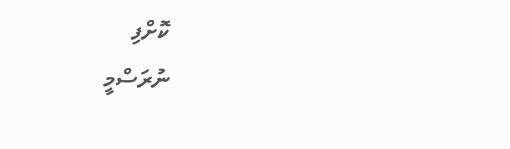ކޮށްފި
ނުރަސްމީ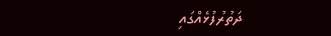ދަތުރުފުޅެއްގައި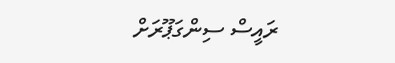ރައީސް ސިންގަޕޫރަށް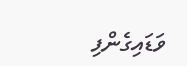ވަޑައިގެންފި